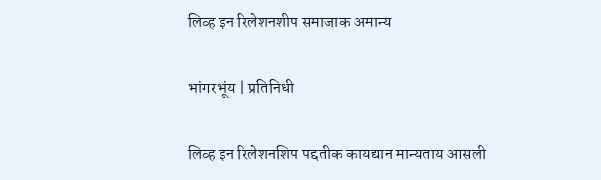लिव्ह इन रिलेशनशीप समाजाक अमान्य

भांगरभूंय | प्रतिनिधी

लिव्ह इन रिलेशनशिप पद्दतीक कायद्यान मान्यताय आसली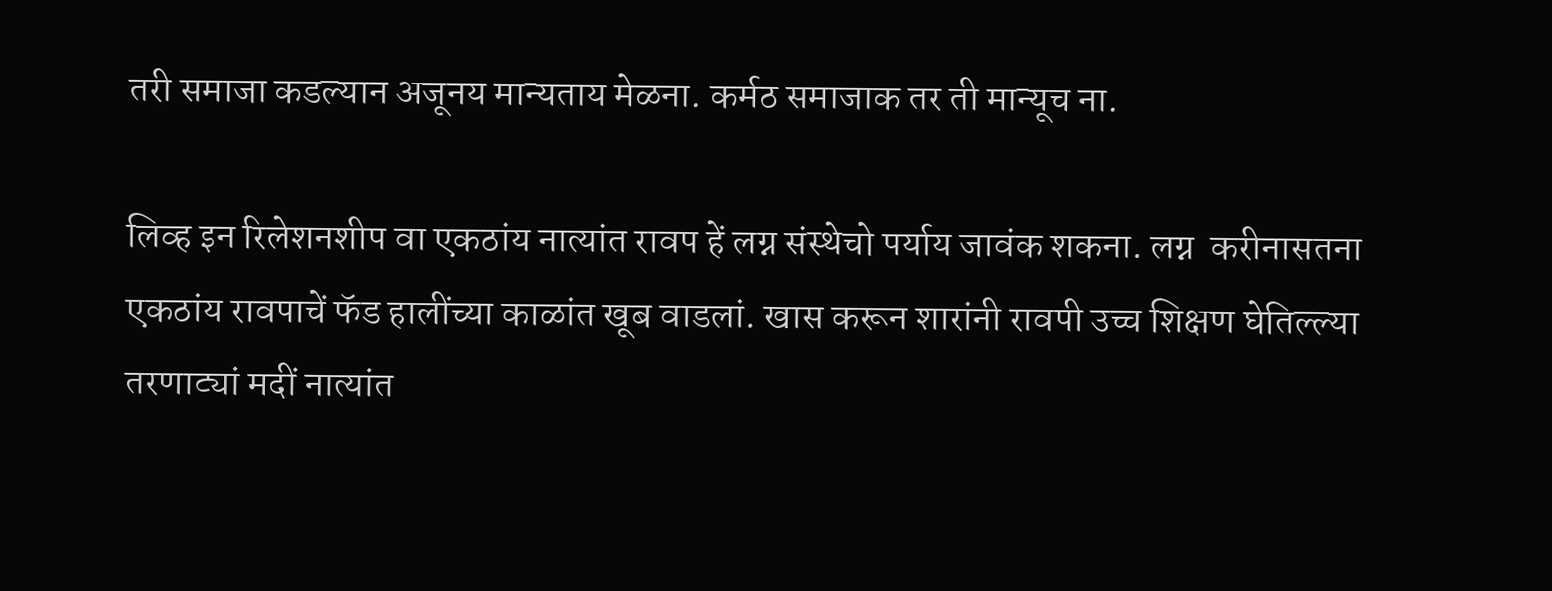तरी समाजा कडल्यान अजूनय मान्यताय मेळना. कर्मठ समाजाक तर ती मान्यूच ना.

लिव्ह इन रिलेशनशीप वा एकठांय नात्यांत रावप हें लग्न संस्थेचो पर्याय जावंक शकना. लग्न  करीनासतना एकठांय रावपाचें फॅड हालींच्या काळांत खूब वाडलां. खास करून शारांनी रावपी उच्च शिक्षण घेतिल्ल्या तरणाट्यां मदीं नात्यांत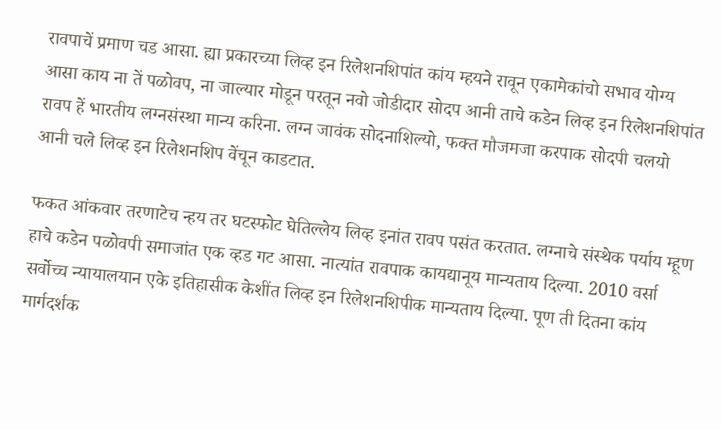रावपाचें प्रमाण चड आसा. ह्या प्रकारच्या लिव्ह इन रिलेशनशिपांत कांय म्हयने रावून एकामेकांचो सभाव योग्य आसा काय ना तें पळोवप, ना जाल्यार मोडून परतून नवो जोडीदार सोदप आनी ताचे कडेन लिव्ह इन रिलेशनशिपांत रावप हें भारतीय लग्नसंस्था मान्य करिना. लग्न जावंक सोदनाशिल्यो, फक्त मौजमजा करपाक सोदपी चलयो आनी चले लिव्ह इन रिलेशनशिप वेंचून काडटात.

फकत आंकवार तरणाटेच न्हय तर घटस्फोट घेतिल्लेय लिव्ह इनांत रावप पसंत करतात. लग्नाचे संस्थेक पर्याय म्हूण हाचे कडेन पळोवपी समाजांत एक व्हड गट आसा. नात्यांत रावपाक कायद्यानूय मान्यताय दिल्या. 2010 वर्सा सर्वोच्च न्यायालयान एके इतिहासीक केशींत लिव्ह इन रिलेशनशिपीक मान्यताय दिल्या. पूण ती दितना कांय मार्गदर्शक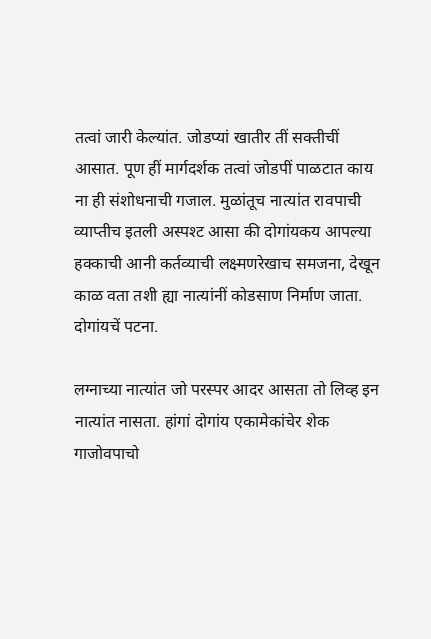तत्वां जारी केल्यांत. जोडप्यां खातीर तीं सक्तीचीं आसात. पूण हीं मार्गदर्शक तत्वां जोडपीं पाळटात काय ना ही संशोधनाची गजाल. मुळांतूच नात्यांत रावपाची व्याप्तीच इतली अस्पश्ट आसा की दोगांयकय आपल्या हक्काची आनी कर्तव्याची लक्ष्मणरेखाच समजना, देखून काळ वता तशी ह्या नात्यांनीं कोडसाण निर्माण जाता. दोगांयचें पटना.

लग्नाच्या नात्यांत जो परस्पर आदर आसता तो लिव्ह इन नात्यांत नासता. हांगां दोगांय एकामेकांचेर शेक गाजोवपाचो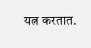यत्न करतात.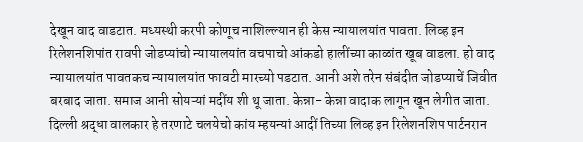देखून वाद वाडटात. मध्यस्थी करपी कोणूच नाशिल्ल्यान ही केस न्यायालयांत पावता. लिव्ह इन रिलेशनशिपांत रावपी जोडप्यांचो न्यायालयांत वचपाचो आंकडो हालींच्या काळांत खूब वाडला. हो वाद न्यायालयांत पावतकच न्यायालयांत फावटी मारच्यो पडटात. आनी अशे तरेन संबंदीत जोडप्याचें जिवीत बरबाद जाता. समाज आनी सोयऱ्यां मदींय शी थू जाता. केन्ना- केन्ना वादाक लागून खून लेगीत जाता. दिल्ली श्रद्धा वालकार हे तरणाटे चलयेचो कांय म्हयन्यां आदीं तिच्या लिव्ह इन रिलेशनशिप पार्टनरान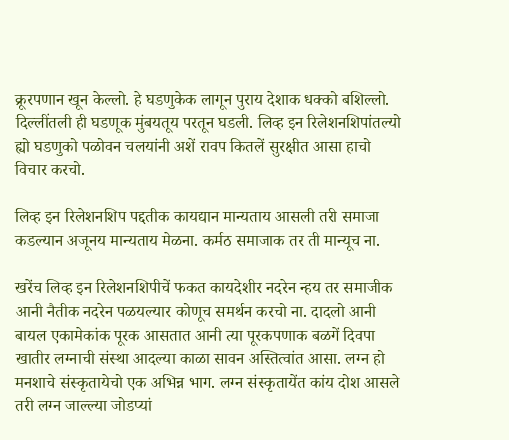क्रूरपणान खून केल्लो. हे घडणुकेक लागून पुराय देशाक धक्को बशिल्लो. दिल्लींतली ही घडणूक मुंबयतूय परतून घडली. लिव्ह इन रिलेशनशिपांतल्यो ह्यो घडणुको पळोवन चलयांनी अशें रावप कितलें सुरक्षीत आसा हाचो विचार करचो.

लिव्ह इन रिलेशनशिप पद्दतीक कायद्यान मान्यताय आसली तरी समाजा कडल्यान अजूनय मान्यताय मेळना. कर्मठ समाजाक तर ती मान्यूच ना.

खरेंच लिव्ह इन रिलेशनशिपीचें फकत कायदेशीर नदरेन न्हय तर समाजीक आनी नैतीक नदरेन पळयल्यार कोणूच समर्थन करचो ना. दादलो आनी बायल एकामेकांक पूरक आसतात आनी त्या पूरकपणाक बळगें दिवपा खातीर लग्नाची संस्था आदल्या काळा सावन अस्तित्वांत आसा. लग्न हो मनशाचे संस्कृतायेचो एक अभिन्न भाग. लग्न संस्कृतायेंत कांय दोश आसले तरी लग्न जाल्ल्या जोडप्यां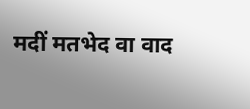मदीं मतभेद वा वाद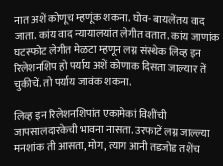नात अशें कोणूच म्हणूंक शकना. घोव- बायलेंतय वाद जाता. कांय वाद न्यायालयांत लेगीत वतात. कांय जाणांक घटस्फोट लेगीत मेळटा म्हणून लग्न संस्थेक लिव्ह इन रिलेशनशिप हो पर्याय अशें कोणाक दिसता जाल्यार तें चुकीचें. तो पर्याय जावंक शकना.

लिव्ह इन रिलेशनशिपांत एकामेकां विशींची जापसालदारकेची भावना नासता. उरफाटें लग्न जाल्ल्या मनशांक ती आसता, मोग, त्याग आनी तडजोड तशेंच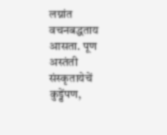लग्नांत वचनबद्धताय आसता. पूण अस्तंती संस्कृतायेचें कुड्डेंपण,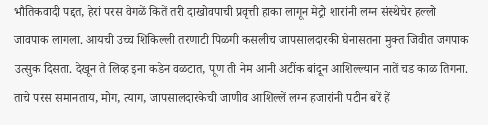भौतिकवादी पद्दत, हेरां परस वेगळें कितें तरी दाखोवपाची प्रवृत्ती हाका लागून मेट्रो शारांनी लग्न संस्थेचेर हल्लो जावपाक लागला. आयची उच्च शिकिल्ली तरणाटी पिळगी कसलीच जापसालदारकी घेनासतना मुक्त जिवीत जगपाक उत्सुक दिसता. देखून ते लिव्ह इना कडेन वळटात, पूण ती नेम आनी अटींक बांदून आशिल्ल्यान नातें चड काळ तिगना. ताचे परस समानताय, मोग, त्याग, जापसालदारकेची जाणीव आशिल्लें लग्न हजारांनी पटीन बरें हें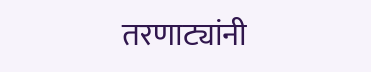तरणाट्यांनी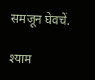समजून घेवचें.

श्याम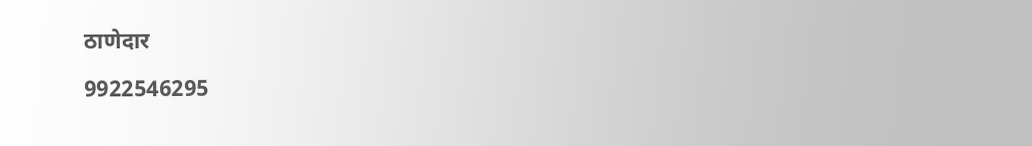ठाणेदार

9922546295